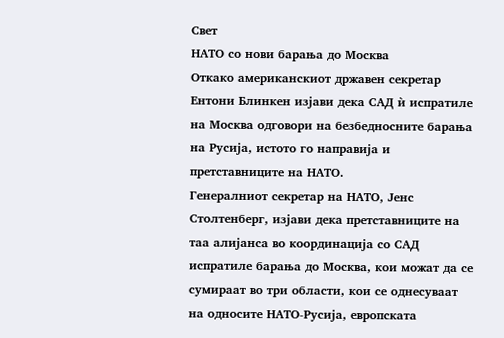Свет
НАТО со нови барања до Москва
Откако американскиот државен секретар Ентони Блинкен изјави дека САД ѝ испратиле на Москва одговори на безбедносните барања на Русија, истото го направија и претставниците на НАТО.
Генералниот секретар на НАТО, Јенс Столтенберг, изјави дека претставниците на таа алијанса во координација со САД испратиле барања до Москва, кои можат да се сумираат во три области, кои се однесуваат на односите НАТО-Русија, европската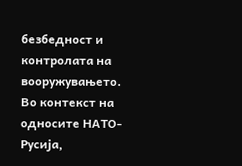безбедност и контролата на вооружувањето.
Во контекст на односите НАТО-Русија,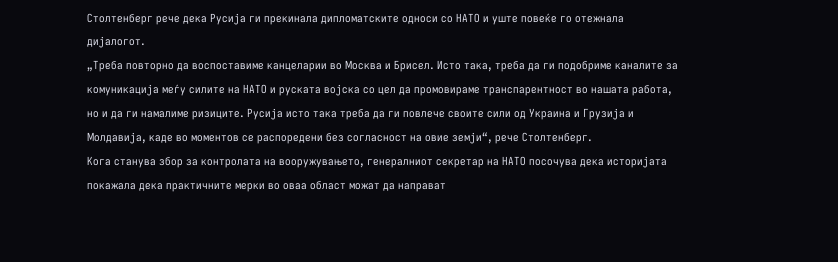Столтенберг рече дека Русија ги прекинала дипломатските односи со НАТО и уште повеќе го отежнала дијалогот.
„Треба повторно да воспоставиме канцеларии во Москва и Брисел. Исто така, треба да ги подобриме каналите за комуникација меѓу силите на НАТО и руската војска со цел да промовираме транспарентност во нашата работа, но и да ги намалиме ризиците. Русија исто така треба да ги повлече своите сили од Украина и Грузија и Молдавија, каде во моментов се распоредени без согласност на овие земји“, рече Столтенберг.
Кога станува збор за контролата на вооружувањето, генералниот секретар на НАТО посочува дека историјата покажала дека практичните мерки во оваа област можат да направат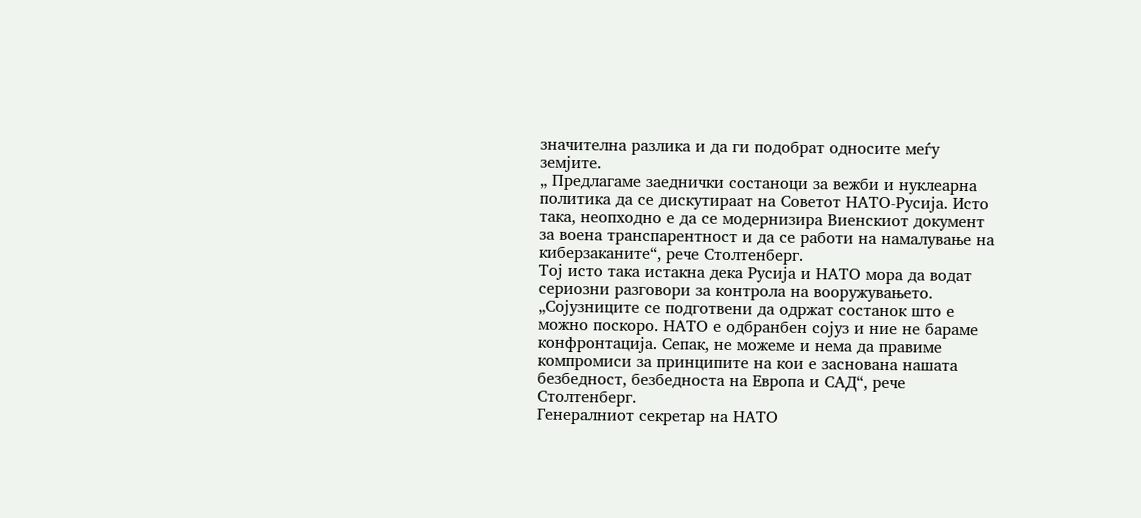значителна разлика и да ги подобрат односите меѓу земјите.
„ Предлагаме заеднички состаноци за вежби и нуклеарна политика да се дискутираат на Советот НАТО-Русија. Исто така, неопходно е да се модернизира Виенскиот документ за воена транспарентност и да се работи на намалување на киберзаканите“, рече Столтенберг.
Тој исто така истакна дека Русија и НАТО мора да водат сериозни разговори за контрола на вооружувањето.
„Сојузниците се подготвени да одржат состанок што е можно поскоро. НАТО е одбранбен сојуз и ние не бараме конфронтација. Сепак, не можеме и нема да правиме компромиси за принципите на кои е заснована нашата безбедност, безбедноста на Европа и САД“, рече Столтенберг.
Генералниот секретар на НАТО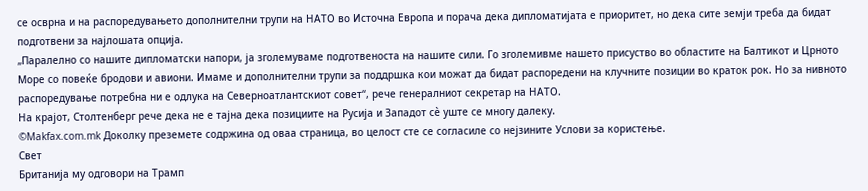се осврна и на распоредувањето дополнителни трупи на НАТО во Источна Европа и порача дека дипломатијата е приоритет, но дека сите земји треба да бидат подготвени за најлошата опција.
„Паралелно со нашите дипломатски напори, ја зголемуваме подготвеноста на нашите сили. Го зголемивме нашето присуство во областите на Балтикот и Црното Море со повеќе бродови и авиони. Имаме и дополнителни трупи за поддршка кои можат да бидат распоредени на клучните позиции во краток рок. Но за нивното распоредување потребна ни е одлука на Северноатлантскиот совет“, рече генералниот секретар на НАТО.
На крајот, Столтенберг рече дека не е тајна дека позициите на Русија и Западот сè уште се многу далеку.
©Makfax.com.mk Доколку преземете содржина од оваа страница, во целост сте се согласиле со нејзините Услови за користење.
Свет
Британија му одговори на Трамп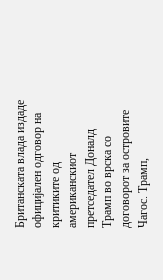Британската влада издаде официјален одговор на критиките од американскиот претседател Доналд Трамп во врска со договорот за островите Чагос. Трамп,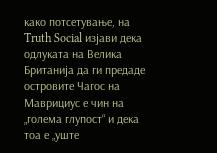како потсетување, на Truth Social изјави дека одлуката на Велика Британија да ги предаде островите Чагос на Маврициус е чин на „голема глупост“ и дека тоа е „уште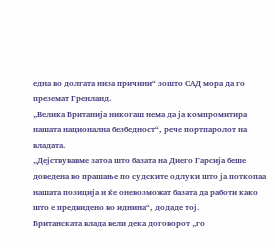една во долгата низа причини“ зошто САД мора да го преземат Гренланд.
„Велика Британија никогаш нема да ја компромитира нашата национална безбедност“, рече портпаролот на владата.
„Дејствувавме затоа што базата на Диего Гарсија беше доведена во прашање по судските одлуки што ја поткопаа нашата позиција и ќе оневозможат базата да работи како што е предвидено во иднина“, додаде тој.
Британската влада вели дека договорот „го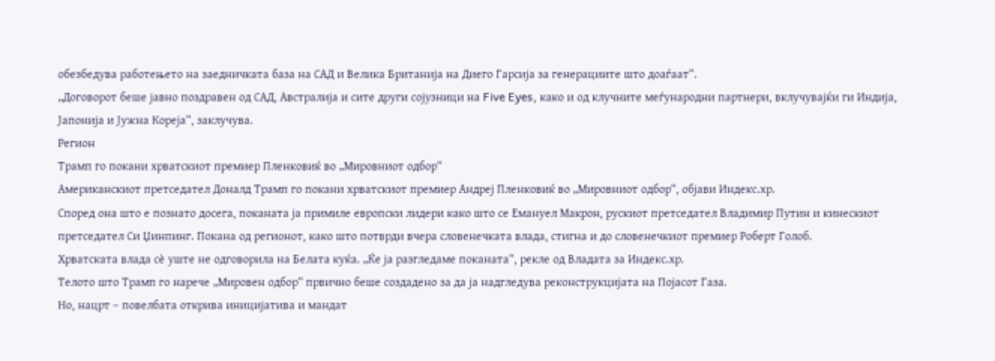обезбедува работењето на заедничката база на САД и Велика Британија на Диего Гарсија за генерациите што доаѓаат“.
„Договорот беше јавно поздравен од САД, Австралија и сите други сојузници на Five Eyes, како и од клучните меѓународни партнери, вклучувајќи ги Индија, Јапонија и Јужна Кореја“, заклучува.
Регион
Трамп го покани хрватскиот премиер Пленковиќ во „Мировниот одбор“
Американскиот претседател Доналд Трамп го покани хрватскиот премиер Андреј Пленковиќ во „Мировниот одбор“, објави Индекс.хр.
Според она што е познато досега, поканата ја примиле европски лидери како што се Емануел Макрон, рускиот претседател Владимир Путин и кинескиот претседател Си Џинпинг. Покана од регионот, како што потврди вчера словенечката влада, стигна и до словенечкиот премиер Роберт Голоб.
Хрватската влада сè уште не одговорила на Белата куќа. „Ќе ја разгледаме поканата“, рекле од Владата за Индекс.хр.
Телото што Трамп го нарече „Мировен одбор“ првично беше создадено за да ја надгледува реконструкцијата на Појасот Газа.
Но, нацрт – повелбата открива иницијатива и мандат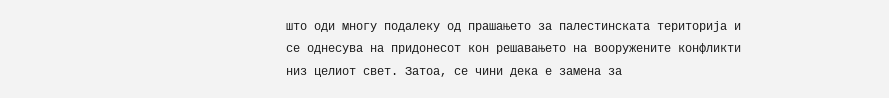што оди многу подалеку од прашањето за палестинската територија и се однесува на придонесот кон решавањето на вооружените конфликти низ целиот свет. Затоа, се чини дека е замена за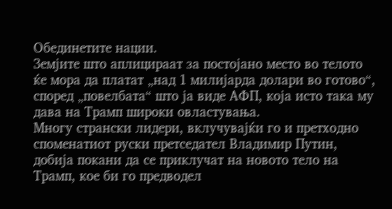Обединетите нации.
Земјите што аплицираат за постојано место во телото ќе мора да платат „над 1 милијарда долари во готово“, според „повелбата“ што ја виде АФП, која исто така му дава на Трамп широки овластувања.
Многу странски лидери, вклучувајќи го и претходно споменатиот руски претседател Владимир Путин, добија покани да се приклучат на новото тело на Трамп, кое би го предводел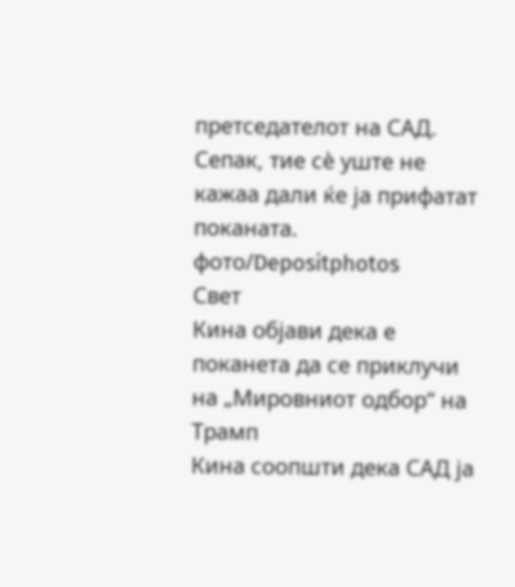претседателот на САД. Сепак, тие сè уште не кажаа дали ќе ја прифатат поканата.
фото/Depositphotos
Свет
Кина објави дека е поканета да се приклучи на „Мировниот одбор“ на Трамп
Кина соопшти дека САД ја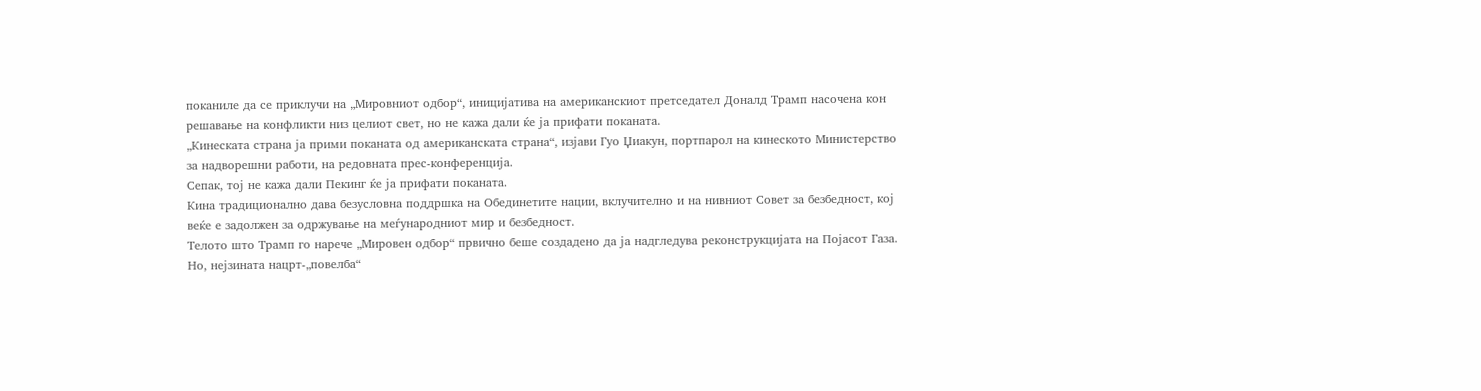поканиле да се приклучи на „Мировниот одбор“, иницијатива на американскиот претседател Доналд Трамп насочена кон решавање на конфликти низ целиот свет, но не кажа дали ќе ја прифати поканата.
„Кинеската страна ја прими поканата од американската страна“, изјави Гуо Џиакун, портпарол на кинеското Министерство за надворешни работи, на редовната прес-конференција.
Сепак, тој не кажа дали Пекинг ќе ја прифати поканата.
Кина традиционално дава безусловна поддршка на Обединетите нации, вклучително и на нивниот Совет за безбедност, кој веќе е задолжен за одржување на меѓународниот мир и безбедност.
Телото што Трамп го нарече „Мировен одбор“ првично беше создадено да ја надгледува реконструкцијата на Појасот Газа.
Но, нејзината нацрт-„повелба“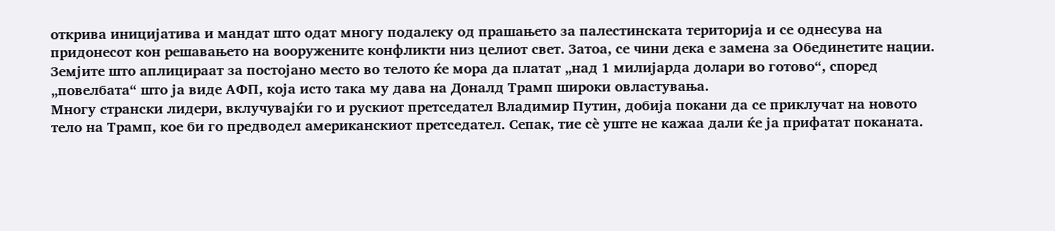открива иницијатива и мандат што одат многу подалеку од прашањето за палестинската територија и се однесува на придонесот кон решавањето на вооружените конфликти низ целиот свет. Затоа, се чини дека е замена за Обединетите нации.
Земјите што аплицираат за постојано место во телото ќе мора да платат „над 1 милијарда долари во готово“, според „повелбата“ што ја виде АФП, која исто така му дава на Доналд Трамп широки овластувања.
Многу странски лидери, вклучувајќи го и рускиот претседател Владимир Путин, добија покани да се приклучат на новото тело на Трамп, кое би го предводел американскиот претседател. Сепак, тие сè уште не кажаа дали ќе ја прифатат поканата.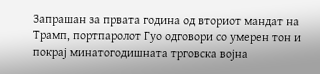Запрашан за првата година од вториот мандат на Трамп, портпаролот Гуо одговори со умерен тон и покрај минатогодишната трговска војна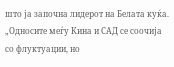што ја започна лидерот на Белата куќа.
„Односите меѓу Кина и САД се соочија со флуктуации, но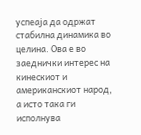успеаја да одржат стабилна динамика во целина. Ова е во заеднички интерес на кинескиот и американскиот народ, а исто така ги исполнува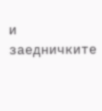и заедничките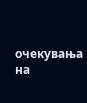очекувања на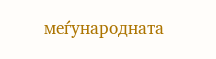меѓународната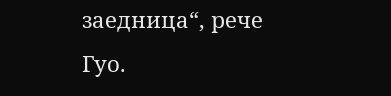заедница“, рече Гуо.